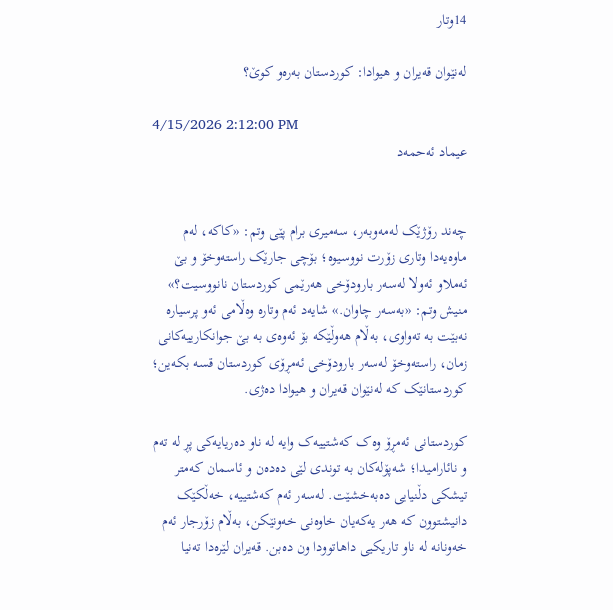14وتار

لەنێوان قەیران و هیوادا: کوردستان بەرەو کوێ؟

4/15/2026 2:12:00 PM
عیماد ئه‌حمه‌د


چەند رۆژێک لەمەوبەر، سەمیری برام پێی وتم: «کاکە، لەم ماوەیەدا وتاری زۆرت نووسیوە؛ بۆچی جارێک راستەوخۆ و بێ ئەملاو ئەولا لەسەر بارودۆخی هەرێمی کوردستان نانووسیت؟» منیش وتم: «بەسەر چاوان.» شایەد ئەم وتارە وەڵامی ئەو پرسیارە نەبێت بە تەواوی، بەڵام هەوڵێکە بۆ ئەوەی بە بێ جوانکارییەکانی زمان، راستەوخۆ لەسەر بارودۆخی ئەمڕۆی کوردستان قسە بکەین؛ کوردستانێک کە لەنێوان قەیران و هیوادا دەژی.

کوردستانی ئەمڕۆ وەک کەشتییەک وایە لە ناو دەریایەکی پڕ لە تەم و نائارامیدا؛ شەپۆلەکان بە توندی لێی دەدەن و ئاسمان کەمتر تیشکی دڵنیایی دەبەخشێت. لەسەر ئەم کەشتییە، خەڵکێک دانیشتوون کە هەر یەکەیان خاوەنی خەونێکن، بەڵام زۆرجار ئەم خەونانە لە ناو تاریکیی داهاتوودا ون دەبن. قەیران لێرەدا تەنیا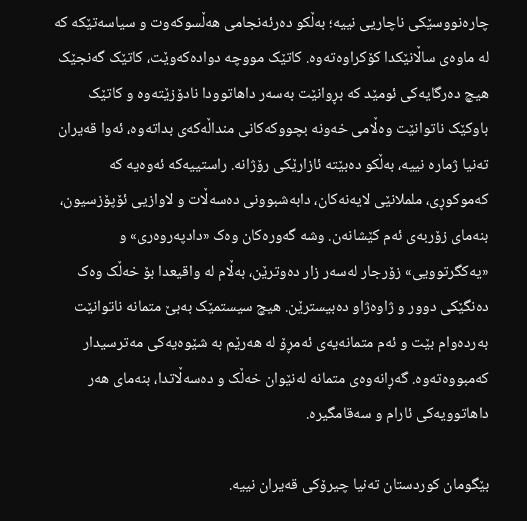چارەنووسێکی ناچاریی نییە؛ بەڵکو دەرئەنجامی هەڵسوکەوت و سیاسەتێکە کە لە ماوەی ساڵانێکدا کۆکراوەتەوە. کاتێک مووچە دوادەکەوێت، کاتێک گەنجێک هیچ دەرگایەکی ئومێد کە بڕوانێت بەسەر داهاتوودا نادۆزێتەوە و کاتێک باوکێک ناتوانێت وەڵامی خەونە بچووکەکانی منداڵەکەی بداتەوە، ئەوا قەیران تەنیا ژمارە نییە، بەڵکو دەبێتە ئازارێکی رۆژانە. راستییەکە ئەوەیە کە کەموکوڕی، ململانێی لایەنەکان، دابەشبوونی دەسەڵات و لاوازیی ئۆپۆزسیون، بنەمای زۆربەی ئەم کێشانەن. وشە گەورەکان وەک «دادپەروەری» و «یەکگرتوویی» زۆرجار لەسەر زار دەوترێن، بەڵام لە واقیعدا بۆ خەڵک وەک دەنگێکی دوور و ژاوەژاو دەبیسترێن. هیچ سیستمێک بەبێ متمانە ناتوانێت بەردەوام بێت و ئەم متمانەیەی ئەمڕۆ لە هەرێم بە شێوەیەکی مەترسیدار کەمبووەتەوە. گەڕانەوەی متمانە لەنێوان خەڵک و دەسەڵاتدا، بنەمای هەر داهاتوویەکی ئارام و سەقامگیرە.

بێگومان کوردستان تەنیا چیرۆکی قەیران نییە.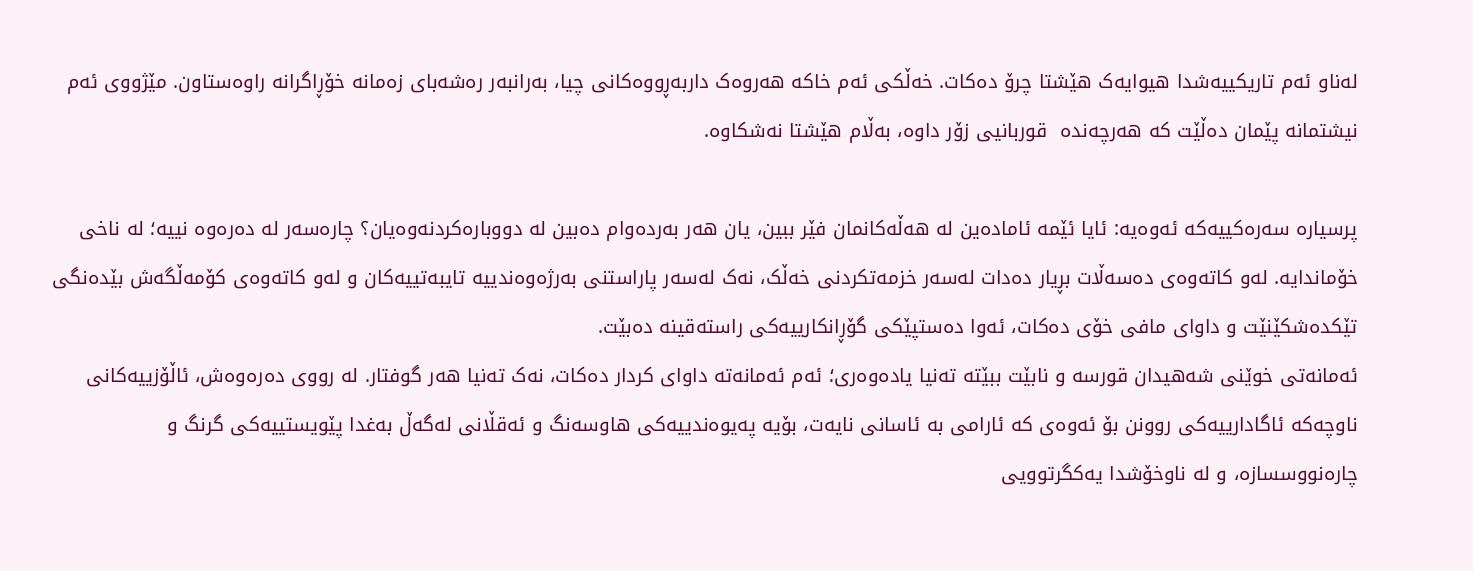لەناو ئەم تاریکییەشدا هیوایەک هێشتا چرۆ دەکات. خەڵکی ئەم خاکە هەروەک داربەڕووەکانی چیا، بەرانبەر رەشەبای زەمانە خۆڕاگرانە راوەستاون. مێژووی ئەم نیشتمانە پێمان دەڵێت کە هەرچەندە  قوربانیی زۆر داوە، بەڵام هێشتا نەشکاوە.

پرسیارە سەرەکییەکە ئەوەیە: ئایا ئێمە ئامادەین لە هەڵەکانمان فێر ببین، یان هەر بەردەوام دەبین لە دووبارەکردنەوەیان؟ چارەسەر لە دەرەوە نییە؛ لە ناخی خۆماندایە. لەو کاتەوەی دەسەڵات بڕیار دەدات لەسەر خزمەتکردنی خەڵک، نەک لەسەر پاراستنی بەرژەوەندییە تایبەتییەکان و لەو کاتەوەی کۆمەڵگەش بێدەنگی تێکدەشکێنێت و داوای مافی خۆی دەکات، ئەوا دەستپێکی گۆڕانکارییەکی راستەقینە دەبێت.
ئەمانەتی خوێنی شەهیدان قورسە و نابێت ببێتە تەنیا یادەوەری؛ ئەم ئەمانەتە داوای کردار دەکات، نەک تەنیا هەر گوفتار. لە رووی دەرەوەش، ئاڵۆزییەکانی ناوچەکە ئاگادارییەکی روونن بۆ ئەوەی کە ئارامی بە ئاسانی نایەت، بۆیە پەیوەندییەکی هاوسەنگ و ئەقڵانی لەگەڵ بەغدا پێویستییەکی گرنگ و چارەنووسسازە، و لە ناوخۆشدا یەکگرتوویی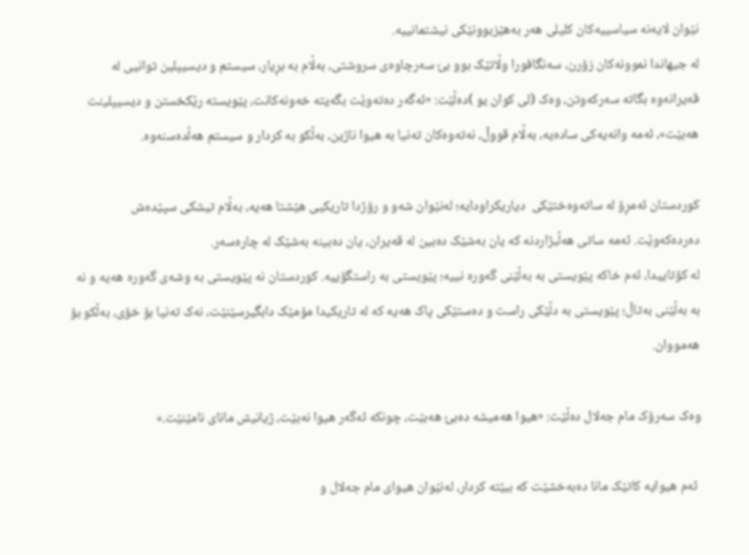نێوان لایەنە سیاسییەکان کلیلی هەر بەهێزبوونێکی نیشتمانییە.
لە جیهاندا نموونەکان زۆرن، سەنگافورا وڵاتێک بوو بێ سەرچاوەی سروشتی، بەڵام بە بڕیار، سیستم و دیسیپلین توانیی لە قەیرانەوە بگاتە سەرکەوتن، وەک (لی کوان یو )دەڵێت: «ئەگەر دەتەوێت بگەیتە خەونەکانت، پێویستە رێکخستن و دیسیپلینت هەبێت»، ئەمە وانەیەکی سادەیە، بەڵام قووڵ، نەتەوەکان تەنیا بە هیوا ناژین، بەڵکو بە کردار و سیستم هەڵدەسنەوە.

کوردستان ئەمڕۆ لە ساتەوەختێکی  دیاریکراودایە؛ لەنێوان شەو و رۆژدا تاریکیی هێشتا هەیە، بەڵام تیشکی سپێدەش دەردەکەوێت. ئەمە ساتی هەڵبژاردنە کە یان بەشێک دەبین لە قەیران، یان دەبینە بەشێک لە چارەسەر.
لە کۆتاییدا، ئەم خاکە پێویستی بە بەڵێنی گەورە نییە؛ پێویستی بە راستگۆییە. کوردستان نە پێویستی بە وشەی گەورە هەیە و نە بە بەڵێنی بەتاڵ؛ پێویستی بە دڵێکی راست و دەستێکی پاک هەیە کە لە تاریکیدا مۆمێک دابگیرسێنێت، نەک تەنیا بۆ خۆی، بەڵکو بۆ هەمووان.

وەک سەرۆک مام جەلال دەڵێت: «هیوا هەمیشە دەبێ هەبێت، چونکە ئەگەر هیوا نەبێت، ژیانیش مانای نامێنێت.»

 ئەم هیوایە کاتێک مانا دەبەخشێت کە ببێتە کردار، لەنێوان هیوای مام جەلال و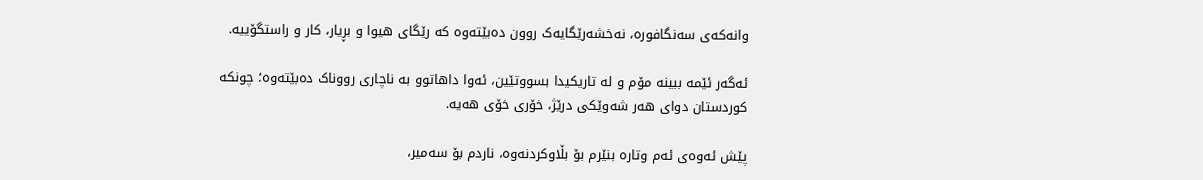وانەکەی سەنگافورە، نەخشەرێگایەک روون دەبێتەوە کە رێگای هیوا و بڕیار، کار و راستگۆییە.

ئەگەر ئێمە ببینە مۆم و لە تاریکیدا بسووتێین، ئەوا داهاتوو بە ناچاری رووناک دەبێتەوە؛ چونکە کوردستان دوای هەر شەوێکی درێژ، خۆری خۆی هەیە.

پێش ئەوەی ئەم وتارە بنێرم بۆ بڵاوکردنەوە، ناردم بۆ سەمیر،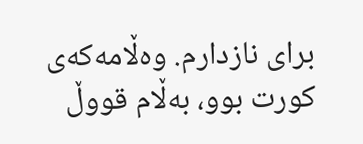برای نازدارم. وەڵامەکەی کورت بوو، بەڵام قووڵ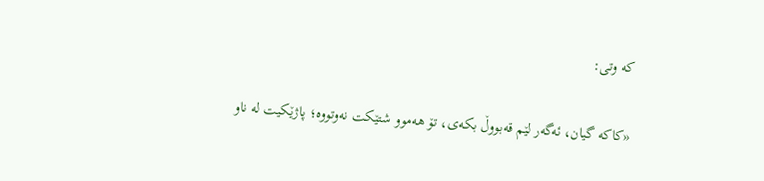کە وتی:

«کاکە گیان، ئەگەر لێم قەبووڵ بکەی، تۆ هەموو شتێکت نەوتووە؛ پاژێکیت لە ناو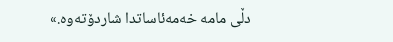دڵی مامە خەمەئاساتدا شاردۆتەوە.»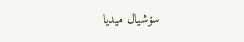سۆشیال میدیا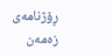ڕۆژنامەی زەمەن